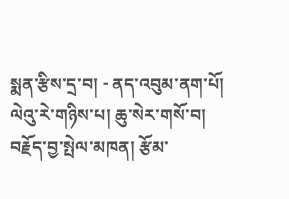སྨན་རྩིས་དྲ་བ། - ནད་འབུམ་ནག་པོ།
ལེའུ་རེ་གཉིས་པ། ཆུ་སེར་གསོ་བ།
བརྗོད་བྱ་སྤེལ་མཁན། རྩོམ་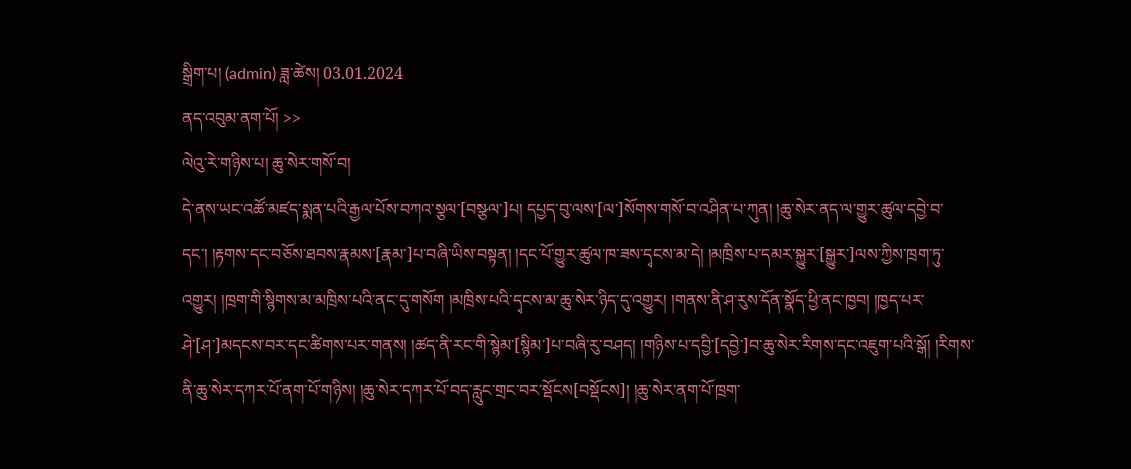སྒྲིག་པ། (admin) ཟླ་ཚེས། 03.01.2024
ནད་འབུམ་ནག་པོ། >>
ལེའུ་རེ་གཉིས་པ། ཆུ་སེར་གསོ་བ།
དེ་ནས་ཡང་འཚོ་མཛད་སྨན་པའི་རྒྱལ་པོས་བཀའ་སྕལ་[བསྩལ་]པ། དཔྱད་བུ་ལས་[ལ་]སོགས་གསོ་བ་འཤིན་པ་ཀུན། །ཆུ་སེར་ནད་ལ་གྱུར་ཚུལ་དབྱེ་བ་དང་། །རྟགས་དང་བཅོས་ཐབས་རྣམས་[རྣམ་]པ་བཞི་ཡིས་བསྟན། །དང་པོ་གྱུར་ཚུལ་ཁ་ཟས་དྭངས་མ་དེ། །མཁྲིས་པ་དམར་སྐྱུར་[སྒྱུར་]ལས་ཀྱིས་ཁྲག་ཏུ་འགྱུར། །ཁྲག་གི་སྙིགས་མ་མཁྲིས་པའི་ནང་དུ་གསོག །མཁྲིས་པའི་དྭངས་མ་ཆུ་སེར་ཉིད་དུ་འགྱུར། །གནས་ནི་ཤ་རུས་དོན་སྣོད་ཕྱི་ནང་ཁྱབ། །ཁྱད་པར་ཤེ་[ཤ་]མདངས་བར་དང་ཚིགས་པར་གནས། །ཚད་ནི་རང་གི་སྙེམ་[སྙིམ་]པ་བཞི་རུ་བཤད། །གཉིས་པ་དབྱི་[དབྱེ་]བ་ཆུ་སེར་རིགས་དང་འཇུག་པའི་སྒོ། །རིགས་ནི་ཆུ་སེར་དཀར་པོ་ནག་པོ་གཉིས། །ཆུ་སེར་དཀར་པོ་བད་རླུང་གྲང་བར་སྡོངས[བསྡོངས]། །ཆུ་སེར་ནག་པོ་ཁྲག་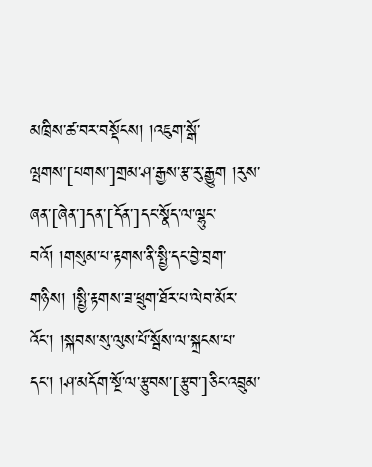མཁྲིས་ཚ་བར་བསྡོངས། །འཇུག་སྒོ་ལྤགས་[པགས་]གྲམ་ཤ་རྒྱས་རྩ་རུ་རྒྱུག །རུས་ཞན་[ཞེན་]དན་[དོན་]དང་སྣོད་ལ་ལྷུང་བའོ། །གསུམ་པ་རྟགས་ནི་སྤྱི་དང་བྱེ་བྲག་གཉིས། །སྤྱི་རྟགས་ཟ་ཕྲུག་ཐོར་པ་ལེབ་མོར་འོང་། །སྐབས་སུ་ལུས་པོ་སྦོས་ལ་སྐྲངས་པ་དང་། །ཤ་མདོག་སྔོ་ལ་རྩུབས་[རྩུབ་]ཅིང་འབྲུམ་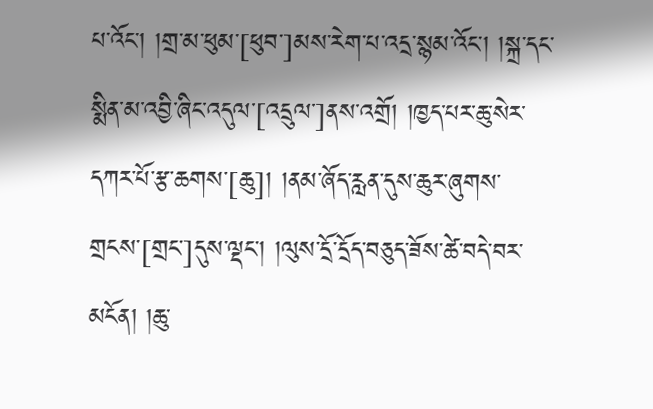པ་འོང་། །གྲ་མ་ཕུམ་[ཕུབ་]མས་རེག་པ་འདྲ་སྙམ་འོང་། །སྐྲ་དང་སྨིན་མ་འབྱི་ཞིང་འདུལ་[འདྲུལ་]ནས་འགྲོ། །ཁྱད་པར་ཆུ་སེར་དཀར་པོ་རྩ་ཆགས་[ཆུ]། །ནམ་ཞོད་རླན་དུས་ཆུར་ཞུགས་གྲངས་[གྲང་]དུས་ལྡང་། །ལུས་དྲོ་དྲོད་བཅུད་ཟོས་ཚེ་བདེ་བར་མངོན། །ཆུ་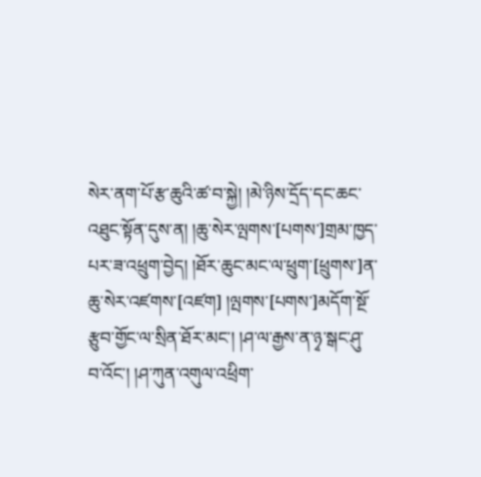སེར་ནག་པོ་རྩ་ཆུའི་ཚ་བ་སྐྱེ། །མེ་ཉིས་དྲོད་དང་ཆང་འཐུང་སྟོན་དུས་ན། །ཆུ་སེར་ལྤགས་[པགས་]གྲམ་ཁྱད་པར་ཟ་འཕྲུག་བྱེད། །ཐོར་ཆུང་མང་ལ་ཕྲུག་[ཕྲུགས་]ན་ཆུ་སེར་འཛགས་[འཛག] །ལྤགས་[པགས་]མདོག་སྔོ་རྩུབ་གྱོང་ལ་སྲིན་ཐོར་མང་། །ཤ་ལ་རྒྱས་ན་ཉྭ་སྒང་ཤུ་བ་འོང་། །ཤ་ཀུན་འགུལ་འཕྲིག་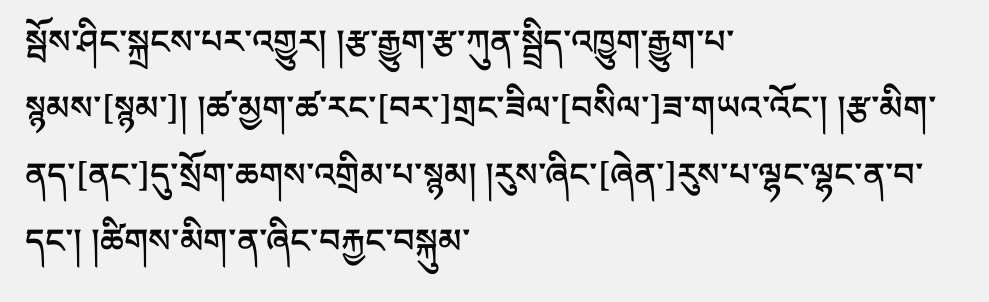སྦོས་ཤིང་སྐྲངས་པར་འགྱུར། །རྩ་རྒྱུག་རྩ་ཀུན་སྦྲིད་འཁྱུག་རྒྱུག་པ་སྙམས་[སྙམ་]། །ཚ་མྱག་ཚ་རང་[བར་]གྲང་ཟིལ་[བསིལ་]ཟ་གཡའ་འོང་། །རྩ་མིག་ནད་[ནང་]དུ་སྲོག་ཆགས་འགྲིམ་པ་སྙམ། །རུས་ཞིང་[ཞེན་]རུས་པ་ལྷང་ལྷང་ན་བ་དང་། །ཚིགས་མིག་ན་ཞིང་བརྐྱང་བསྐུམ་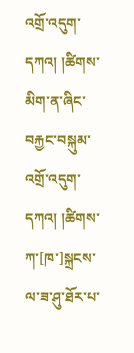འགྲོ་འདུག་དཀའ། །ཚིགས་མིག་ན་ཞིང་བརྐྱང་བསྐུམ་འགྲོ་འདུག་དཀའ། །ཚིགས་ཀ་[ཁ་]སྐྲངས་ལ་ཟ་ཤུ་ཐོར་པ་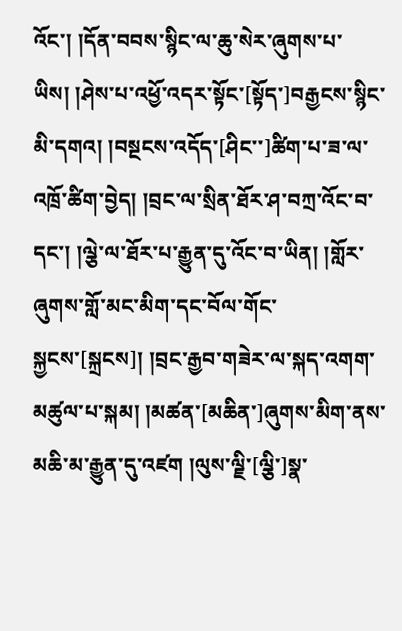འོང་། །དོན་བབས་སྙིང་ལ་ཆུ་སེར་ཞུགས་པ་ཡིས། །ཤེས་པ་འཕྱོ་འདར་སྟོང་[སྟོད་]བརྒྱངས་སྙིང་མི་དགའ། །བསྔངས་འདོད་[ཤིང་་]ཚིག་པ་ཟ་ལ་འཁྲོ་ཚིག་བྱེད། །བྲང་ལ་སྲིན་ཐོར་ཤ་བཀྲ་འོང་བ་དང་། །ལྕེ་ལ་ཐོར་པ་རྒྱུན་དུ་འོང་བ་ཡིན། །གློར་ཞུགས་གློ་མང་མིག་དང་བོལ་གོང་སྐྱངས་[སྐྲངས]། །བྲང་རྒྱབ་གཟེར་ལ་སྐད་འགག་མཚུལ་པ་སྐམ། །མཚན་[མཆིན་]ཞུགས་མིག་ནས་མཆི་མ་རྒྱུན་དུ་འཛག །ལུས་ལྗི་[ལྕི་]སྣ་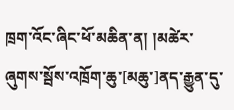ཁྲག་འོང་ཞིང་ཕོ་མཆིན་ན། །མཚེར་ཞུགས་སྦོས་འཁྲོག་ཆུ་[མཆུ་]ནད་རྒྱུན་དུ་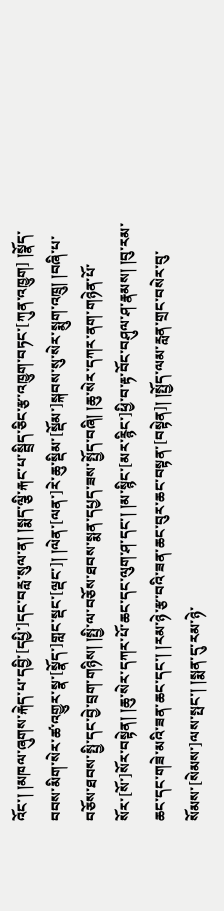འོང་། །མཁལ་ཞུགས་རྐེད་པ་དབྱི་[དཔྱི་]དང་བརླ་སུལ་ན། །སྨད་ལྕི་རྐང་པ་སྦྲིད་ཅིང་རྩ་འཁྱུག་བཏང་[ཀུན་འཁྱུག] །སྣོད་བབས་མིག་སེར་ཚ་འགྱུར་སྣ་[སྣོད་]གླང་སྡང་[ལྡང་]། །ལེན་[ལན་]རེ་ཆུ་སྡིམ་[སྡོམ་]སྐབས་སུ་སེར་སྨུག་འཁྲུ། །བཞི་པ་བཅོས་ཐབས་སྤྱི་དང་བྱེ་བྲག་གཉིས། །སྤྱི་ལ་བཅོས་ཐབས་སྨན་དཔྱད་ཟས་སྤྱོད་བཞི། །ཆུ་སེར་དཀར་ནག་གཉེན་པོ་སོར་[སོ་]སོར་བསྟེན། །ཆུ་སེར་དཀར་པོ་ཆང་དང་ལུག་ཤ་དང་། །མ་སྙིང་[མར་རྙིང་]ཕྱི་བ་རྟ་བོང་བཤུལ་ཤ་རྣམས། །བུ་རམ་ཆང་དང་གཟེ་མའི་ཟན་ཆང་དང་། །རམ་ཉེ་རྩ་བའི་ཟན་ཆང་བུར་ཆང་བསྟན་[བསྟེན]། །སྤྱོད་ལམ་རླན་གྲང་བསེར་བུ་སོམས་[སེམས་]ལས་སྤང་། །སྨན་དུ་རམ་ཉེ་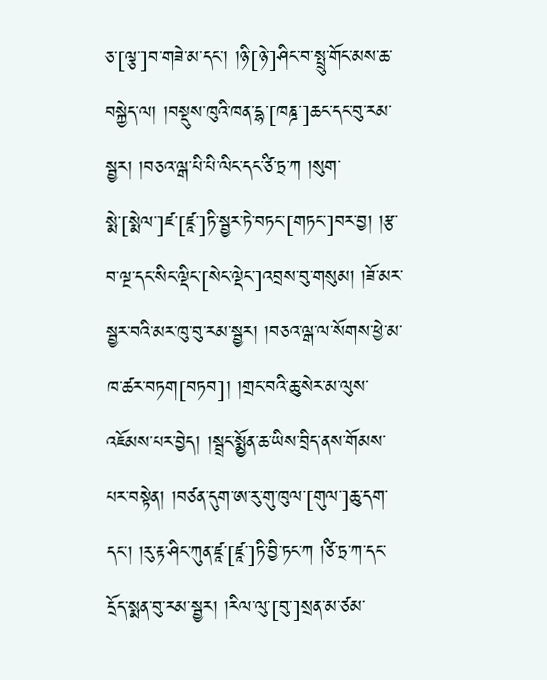ཅ་[ལྕ་]བ་གཟེ་མ་དང་། །ཉི་[ཉེ་]ཤིང་བ་སྤྲུ་གོང་མས་ཆ་བསྐྱེད་ལ། །བསྡུས་ཁུའི་ཁན་དྷ་[ཁཎྜ་]ཆང་དང་བུ་རམ་སྦྱར། །བཅའ་ལྒ་པི་པི་ལིང་དང་ཙི་ཏྲ་ཀ །སུག་སྨེ་[སྨེལ་]ཛ་[ཛཱ་]ཏི་སྦྱར་ཏེ་བཏང་[གཏང་]བར་བྱ། །རྩ་བ་ལྔ་དང་སིང་ལྡིང་[སེང་ལྡེང་]འབྲས་བུ་གསུམ། །ཟོ་མར་སྦྱར་བའི་མར་ཁུ་བུ་རམ་སྦྱར། །བཅའ་ལྒ་ལ་སོགས་ཕྱེ་མ་ཁ་ཚར་བཏག[བཏབ]། །གྲང་བའི་ཆུ་སེར་མ་ལུས་འཇོམས་པར་བྱེད། །སྦྲང་སྨྱོན་ཆ་ཡིས་བྲིད་ནས་གོམས་པར་བསྟེན། །བཙན་དུག་ཨ་རུ་གུ་ཁུལ་[གུལ་]ཆུ་དག་དང་། །རུ་རྟ་ཤིང་ཀུན་ཛཱ་[ཛཱ་]ཏི་བྱི་ཏང་ཀ །ཙི་ཏྲ་ཀ་དང་དྲོད་སྨན་བུ་རམ་སྦྱར། །རིལ་ལུ་[བུ་]སྲན་མ་ཙམ་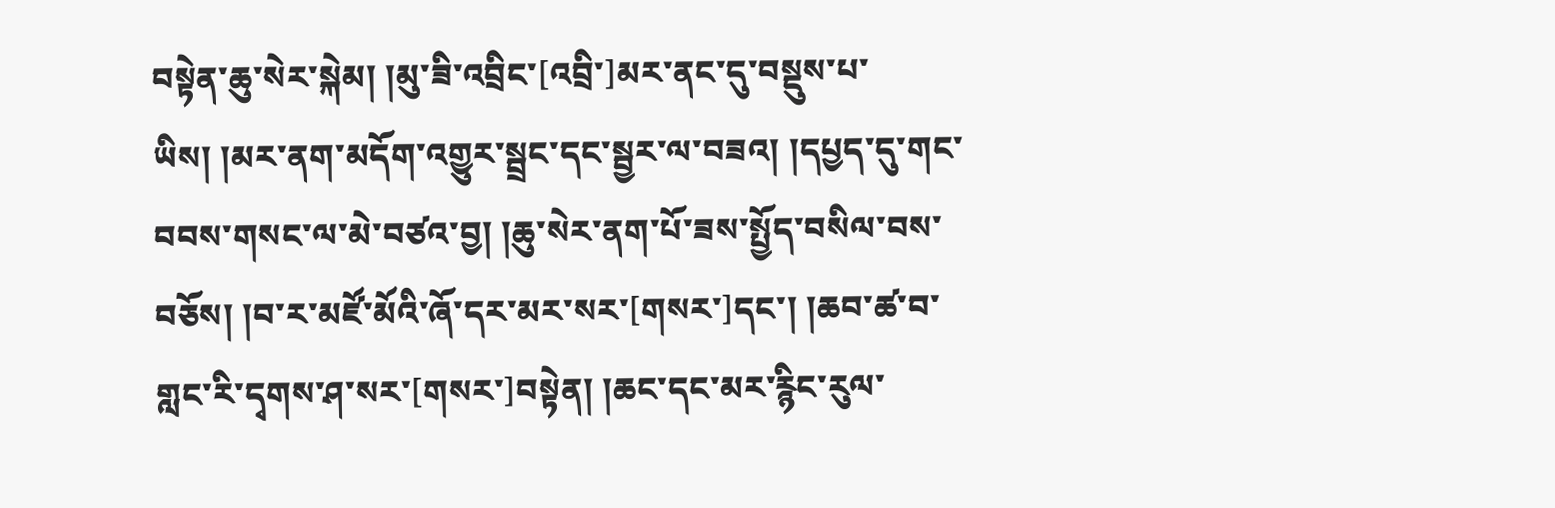བསྟེན་ཆུ་སེར་སྐེམ། །མུ་ཟི་འབྲིང་[འབྲི་]མར་ནང་དུ་བསྡུས་པ་ཡིས། །མར་ནག་མདོག་འགྱུར་སྦྲང་དང་སྦྱར་ལ་བཟའ། །དཔྱད་དུ་གང་བབས་གསང་ལ་མེ་བཙའ་བྱ། །ཆུ་སེར་ནག་པོ་ཟས་སྤྱོད་བསིལ་བས་བཅོས། །བ་ར་མཛོ་མོའི་ཞོ་དར་མར་སར་[གསར་]དང་། །ཆབ་ཚ་བ་གླང་རི་དྭགས་ཤ་སར་[གསར་]བསྟེན། །ཆང་དང་མར་རྙིང་རུལ་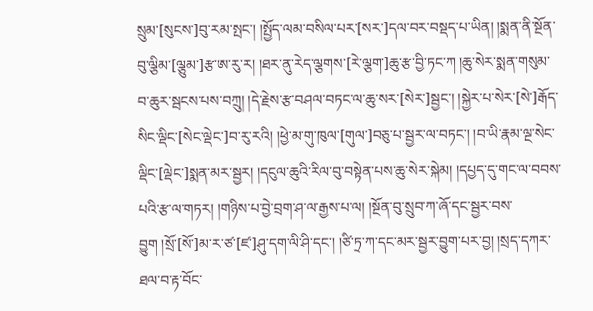སྲུམ་[སུངས་]བུ་རམ་སྤང་། །སྤྱོད་ལམ་བསིལ་པར་[སར་]དལ་བར་བསྡད་པ་ཡིན། །སྨན་ནི་སྔོན་བུ་ལྕིམ་[ལྕུམ་]རྩ་ཨ་རུ་ར། །ཐར་ནུ་རེད་ལྕགས་[རེ་ལྕག་]ཆུ་རྩ་བྱི་ཏང་ཀ །ཆུ་སེར་སྨན་གསུམ་བ་ཆུར་སྦངས་པས་བཀྲུ། །དེ་རྗེས་རྩ་བཤལ་བཏང་ལ་ཆུ་སར་[སེར་]སྦྱང་། །སྐྱེར་པ་སེར་[སེ་]རྒོད་སིང་ལྡིང་[སེང་ལྡེང་]བ་རུ་རའི། །ཕྱེ་མ་གུ་ཁུལ་[གུལ་]བཅུ་པ་སྦྱར་ལ་བཏང་། །བ་ཡི་རྣམ་ལྔ་སེང་ལྡིང་[ལྡེང་]སྨན་མར་སྦྱར། །དངུལ་ཆུའི་རིལ་བུ་བསྟེན་པས་ཆུ་སེར་སྐེམ། །དཔྱད་དུ་གང་ལ་བབས་པའི་རྩ་ལ་གཏར། །གཉིས་པ་བྱེ་བྲག་ཤ་ལ་རྒྱས་པ་ལ། །སྔོན་བུ་སྲུབ་ཀ་ཞོ་དང་སྦྱར་བས་བྱུག །སྲོ་[སོ་]མ་ར་ཙ་[ཛ་]ཤུ་དག་ལི་ཤི་དང་། །ཙི་ཏྲ་ཀ་དང་མར་སྦྱར་བྱུག་པར་བྱ། །སྲད་དཀར་ཐལ་བ་རྟ་བོང་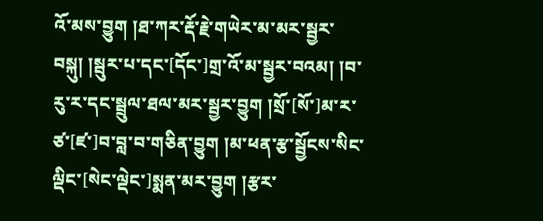འོ་མས་བྱུག །ཐ་ཀར་རྡོ་རྗེ་གཡེར་མ་མར་སྦྱར་བསྐུ། །སྦུར་པ་དང་[དོང་]གྲ་འོ་མ་སྦྱར་བའམ། །བ་རུ་ར་དང་སྦྲུལ་ཐལ་མར་སྦྱར་བྱུག །སྲོ་[སོ་]མ་ར་ཙ་[ཛ་]བ་བླ་བ་གཅིན་བྱུག །མ་ཕན་རྩ་སྦྱོངས་སིང་ལྡིང་[སེང་ལྡེང་]སྨན་མར་བྱུག །རྩར་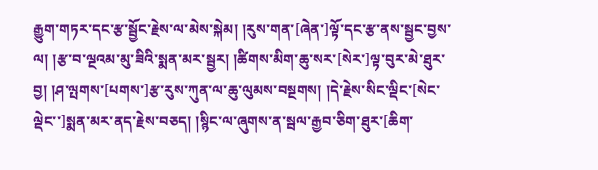རྒྱུག་གཏར་དང་རྩ་སྦྱོང་རྗེས་ལ་མེས་སྐེམ། །རུས་གན་[ཞེན་]ལྟོ་དང་རྩ་ནས་སྦྱང་བྱས་ལ། །རྩ་བ་ལྔའམ་མུ་ཟིའི་སྨན་མར་སྦྱར། །ཚིགས་མིག་ཆུ་སར་[སེར་]ལྟ་བུར་མེ་ཐུར་བྱ། །ཤ་ལྤགས་[པགས་]རྩ་རུས་ཀུན་ལ་ཆུ་ལུམས་བསྔགས། །དེ་རྗེས་སིང་ལྡིང་[སེང་ལྡེང་་]སྨན་མར་ནད་རྗེས་བཅད། །སྙིང་ལ་ཞུགས་ན་སྦལ་རྒྱབ་ཅིག་ཐུར་[ཆིག་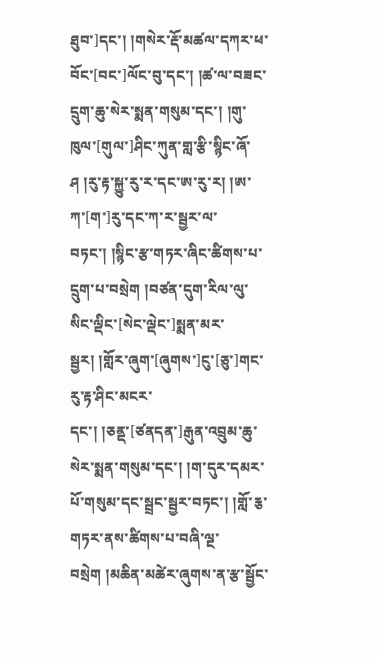ཐུབ་]དང་། །གསེར་རྡོ་མཚལ་དཀར་ཕ་བོང་[བང་]ལོང་བུ་དང་། །ཚ་ལ་བཟང་དྲུག་ཆུ་སེར་སྨན་གསུམ་དང་། །གུ་ཁུལ་[གུལ་]ཤིང་ཀུན་གླ་རྩི་སྙིང་ཞོ་ཤ །རུ་རྟ་སྐྱུ་རུ་ར་དང་ཨ་རུ་ར། །ཨ་ཀ་[ག་]རུ་དང་ཀ་ར་སྦྱར་ལ་བཏང་། །སྙིང་རྩ་གཏར་ཞིང་ཚིགས་པ་དྲུག་པ་བསྲེག །བཙན་དུག་རིལ་ལུ་སིང་ལྡིང་[སེང་ལྡེང་]སྨན་མར་སྦྱར། །གློར་ཞུག་[ཞུགས་]ངུ་[ཅུ་]གང་རུ་རྟ་ཤིང་མངར་དང་། །ཅནྡ་[ཙནདན་]རྒུན་འབྲུམ་ཆུ་སེར་སྨན་གསུམ་དང་། །ག་དུར་དམར་པོ་གསུམ་དང་སྦྲང་སྦྱར་བཏང་། །གློ་རྕ་གཏར་ནས་ཚིགས་པ་བཞི་ལྔ་བསྲེག །མཆིན་མཚེར་ཞུགས་ན་རྩ་སྦྱོང་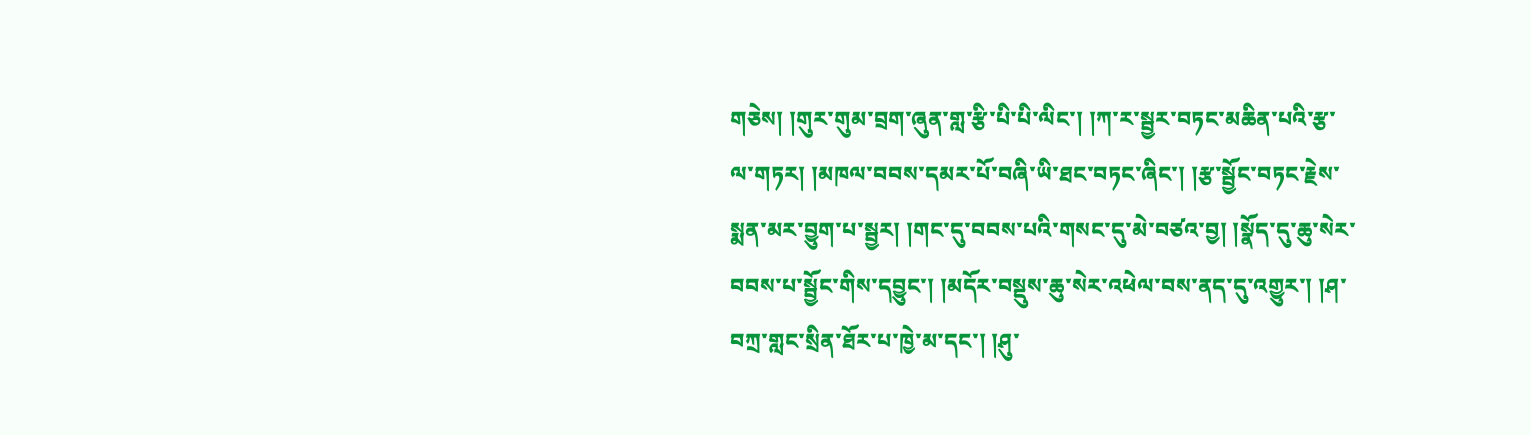གཅེས། །གུར་གུམ་བྲག་ཞུན་གླ་རྩི་པི་པི་ལིང་། །ཀ་ར་སྦྱར་བཏང་མཆིན་པའི་རྩ་ལ་གཏར། །མཁལ་བབས་དམར་པོ་བཞི་ཡི་ཐང་བཏང་ཞིང་། །རྩ་སྦྱོང་བཏང་རྗེས་སྨན་མར་བྱུག་པ་སྦྱར། །གང་དུ་བབས་པའི་གསང་དུ་མེ་བཙའ་བྱ། །སྣོད་དུ་ཆུ་སེར་བབས་པ་སྦྱོང་གིས་དབྱུང་། །མདོར་བསྡུས་ཆུ་སེར་འཕེལ་བས་ནད་དུ་འགྱུར་། །ཤ་བཀྲ་གླང་སྲིན་ཐོར་པ་ཁྱེ་མ་དང་། །ཤུ་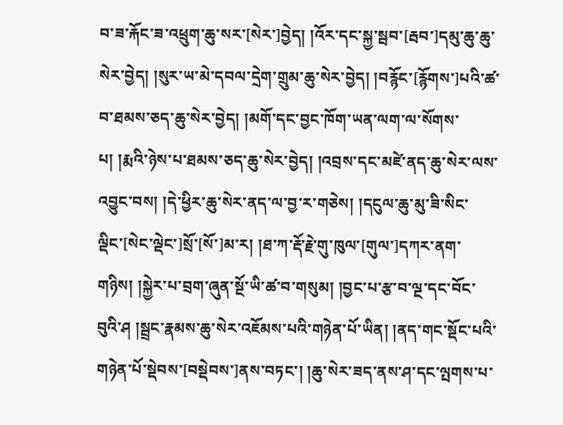བ་ཟ་རྐོང་ཟ་འཕྲུག་ཆུ་སར་[སེར་]བྱེད། །འོར་དང་སྐྱ་སྦབ་[རྦབ་]དམུ་ཆུ་ཆུ་སེར་བྱེད། །སུར་ཡ་མེ་དབལ་དྲེག་གྲུམ་ཆུ་སེར་བྱེད། །བརྙོང་[རྙོགས་]པའི་ཚ་བ་ཐམས་ཅད་ཆུ་སེར་བྱེད། །མགོ་དང་བྱང་ཁོག་ཡན་ལག་ལ་སོགས་པ། །རྨའི་ཉེས་པ་ཐམས་ཅད་ཆུ་སེར་བྱེད། །འབྲས་དང་མཛེ་ནད་ཆུ་སེར་ལས་འབྱུང་བས། །དེ་ཕྱིར་ཆུ་སེར་ནད་ལ་བྱ་ར་གཅེས། །དངུལ་ཆུ་མུ་ཟི་སིང་ལྡིང་[སེང་ལྡེང་]སྲོ་[སོ་]མ་ར། །ཐ་ཀ་རྡོ་རྗེ་གུ་ཁུལ་[གུལ་]དཀར་ནག་གཉིས། །སྐྱེར་པ་བྲག་ཞུན་སྔོ་ཡི་ཚ་བ་གསུམ། །བྱང་པ་རྩ་བ་ལྔ་དང་བོང་བུའི་ཤ །སྦྲང་རྣམས་ཆུ་སེར་འཇོམས་པའི་གཉེན་པོ་ཡིན། །ནད་གང་སྡོང་པའི་གཉེན་པོ་སྡེབས་[བསྡེབས་]ནས་བཏང་། །ཆུ་སེར་ཟད་ནས་ཤ་དང་ལྤགས་པ་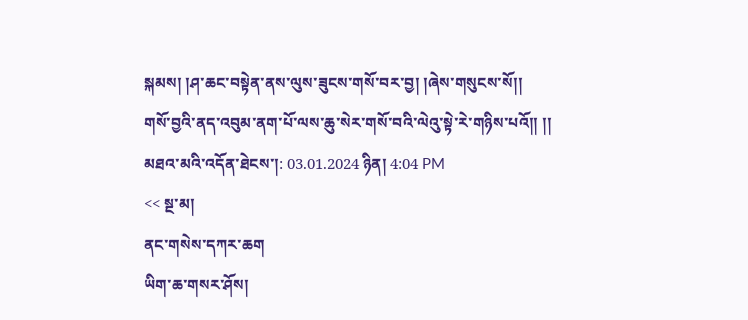སྐམས། །ཤ་ཆང་བསྟེན་ནས་ལུས་ཟུངས་གསོ་བར་བྱ། །ཞེས་གསུངས་སོ།།
གསོ་བྱའི་ནད་འབུམ་ནག་པོ་ལས་ཆུ་སེར་གསོ་བའི་ལེའུ་སྟེ་རེ་གཉིས་པའོ།། །།
མཐའ་མའི་འདོན་ཐེངས་།: 03.01.2024 ཉིན། 4:04 PM
<< སྔ་མ།
ནང་གསེས་དཀར་ཆག
ཡིག་ཆ་གསར་ཤོས།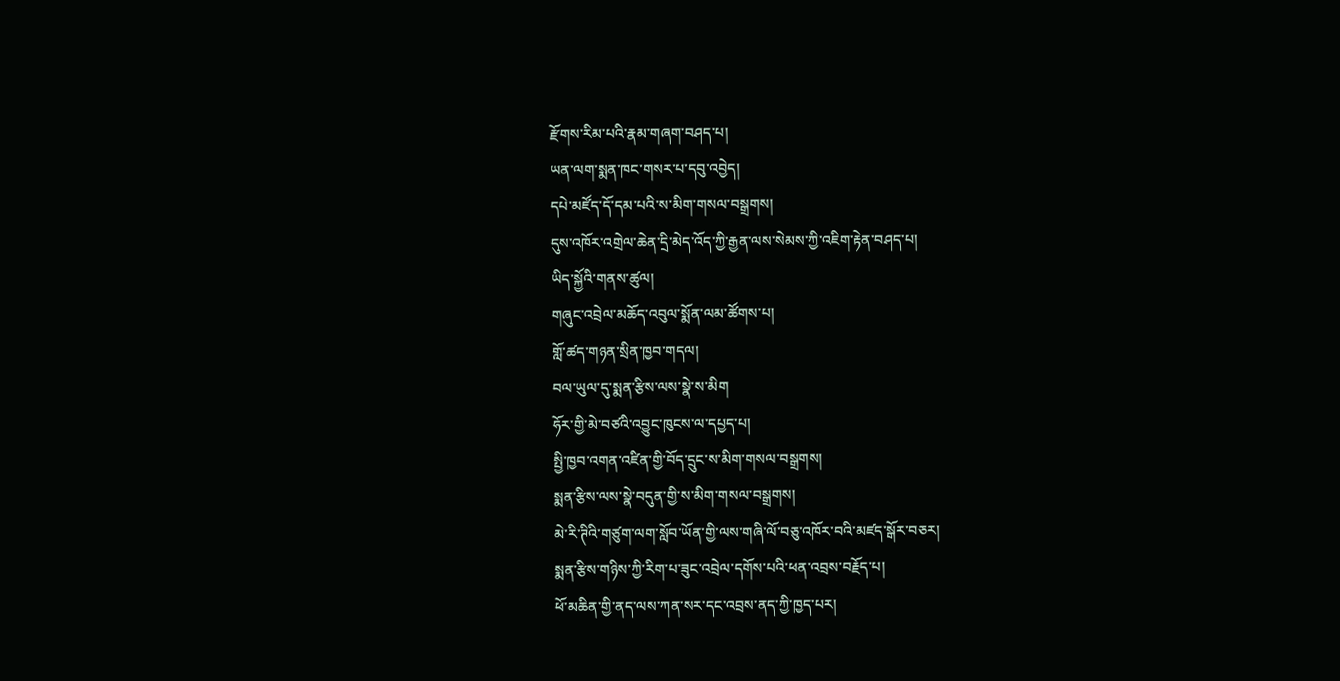རྫོགས་རིམ་པའི་རྣམ་གཞག་བཤད་པ།
ཡན་ལག་སྨན་ཁང་གསར་པ་དབུ་འབྱེད།
དཔེ་མཛོད་དོ་དམ་པའི་ས་མིག་གསལ་བསྒྲགས།
དུས་འཁོར་འགྲེལ་ཆེན་དྲི་མེད་འོད་ཀྱི་རྒྱན་ལས་སེམས་ཀྱི་འཇིག་རྟེན་བཤད་པ།
ཡིད་སྐྱོའི་གནས་ཚུལ།
གཞུང་འབྲེལ་མཆོད་འབུལ་སྨོན་ལམ་ཚོགས་པ།
གློ་ཚད་གཉན་སྲིན་ཁྱབ་གདལ།
བལ་ཡུལ་དུ་སྨན་རྩིས་ལས་སྣེ་ས་མིག
ཧོར་གྱི་མེ་བཙའི་འབྱུང་ཁུངས་ལ་དཔྱད་པ།
སྤྱི་ཁྱབ་འགན་འཛིན་གྱི་བོད་དྲུང་ས་མིག་གསལ་བསྒྲགས།
སྨན་རྩིས་ལས་སྣེ་བདུན་གྱི་ས་མིག་གསལ་བསྒྲགས།
མེ་རི་ཊིའི་གཙུག་ལག་སློབ་ཡོན་གྱི་ལས་གཞི་ལོ་བཅུ་འཁོར་བའི་མཛད་སྒོར་བཅར།
སྨན་རྩིས་གཉིས་ཀྱི་རིག་པ་ཟུང་འབྲེལ་དགོས་པའི་ཕན་འབྲས་བརྗོད་པ།
ཕོ་མཆིན་གྱི་ནད་ལས་ཀན་སར་དང་འབྲས་ནད་ཀྱི་ཁྱད་པར།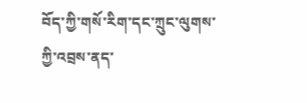བོད་ཀྱི་གསོ་རིག་དང་ཀྲུང་ལུགས་ཀྱི་འབྲས་ནད་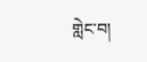གླེང་བ།